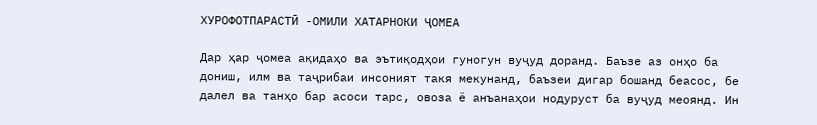ХУРОФОТПАРАСТӢ -ОМИЛИ ХАТАРНОКИ ҶОМЕА

Дар ҳар ҷомеа ақидаҳо ва эътиқодҳои гуногун вуҷуд доранд. Баъзе аз онҳо ба дониш, илм ва таҷрибаи инсоният такя мекунанд, баъзеи дигар бошанд беасос, бе далел ва танҳо бар асоси тарс, овоза ё анъанаҳои нодуруст ба вуҷуд меоянд. Ин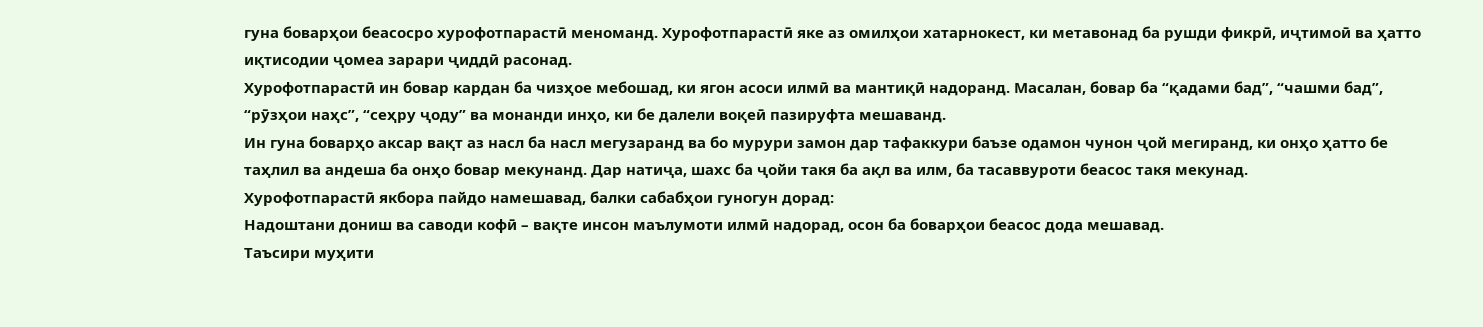гуна боварҳои беасосро хурофотпарастӣ меноманд. Хурофотпарастӣ яке аз омилҳои хатарнокест, ки метавонад ба рушди фикрӣ, иҷтимоӣ ва ҳатто иқтисодии ҷомеа зарари ҷиддӣ расонад.
Хурофотпарастӣ ин бовар кардан ба чизҳое мебошад, ки ягон асоси илмӣ ва мантиқӣ надоранд. Масалан, бовар ба “қадами бад”, “чашми бад”, “рӯзҳои наҳс”, “сеҳру ҷоду” ва монанди инҳо, ки бе далели воқеӣ пазируфта мешаванд.
Ин гуна боварҳо аксар вақт аз насл ба насл мегузаранд ва бо мурури замон дар тафаккури баъзе одамон чунон ҷой мегиранд, ки онҳо ҳатто бе таҳлил ва андеша ба онҳо бовар мекунанд. Дар натиҷа, шахс ба ҷойи такя ба ақл ва илм, ба тасаввуроти беасос такя мекунад.
Хурофотпарастӣ якбора пайдо намешавад, балки сабабҳои гуногун дорад:
Надоштани дониш ва саводи кофӣ – вақте инсон маълумоти илмӣ надорад, осон ба боварҳои беасос дода мешавад.
Таъсири муҳити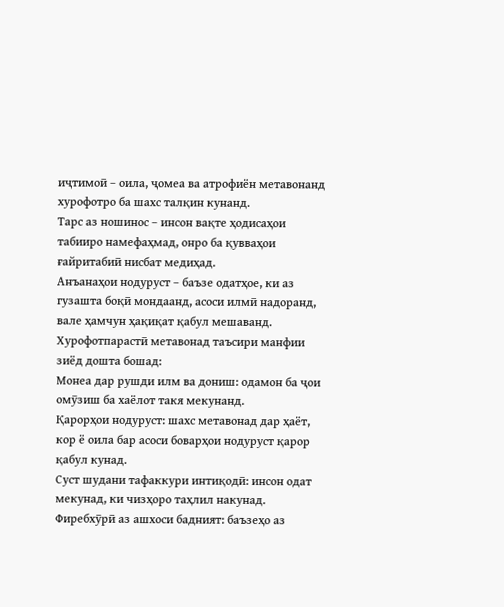иҷтимоӣ – оила, ҷомеа ва атрофиён метавонанд хурофотро ба шахс талқин кунанд.
Тарс аз ношинос – инсон вақте ҳодисаҳои табииро намефаҳмад, онро ба қувваҳои ғайритабиӣ нисбат медиҳад.
Анъанаҳои нодуруст – баъзе одатҳое, ки аз гузашта боқӣ мондаанд, асоси илмӣ надоранд, вале ҳамчун ҳақиқат қабул мешаванд.
Хурофотпарастӣ метавонад таъсири манфии зиёд дошта бошад:
Монеа дар рушди илм ва дониш: одамон ба ҷои омӯзиш ба хаёлот такя мекунанд.
Қарорҳои нодуруст: шахс метавонад дар ҳаёт, кор ё оила бар асоси боварҳои нодуруст қарор қабул кунад.
Суст шудани тафаккури интиқодӣ: инсон одат мекунад, ки чизҳоро таҳлил накунад.
Фиребхӯрӣ аз ашхоси бадният: баъзеҳо аз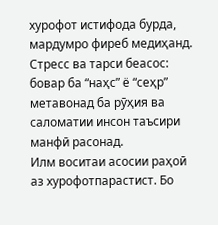хурофот истифода бурда, мардумро фиреб медиҳанд.
Стресс ва тарси беасос: бовар ба “наҳс” ё “сеҳр” метавонад ба рӯҳия ва саломатии инсон таъсири манфӣ расонад.
Илм воситаи асосии раҳоӣ аз хурофотпарастист. Бо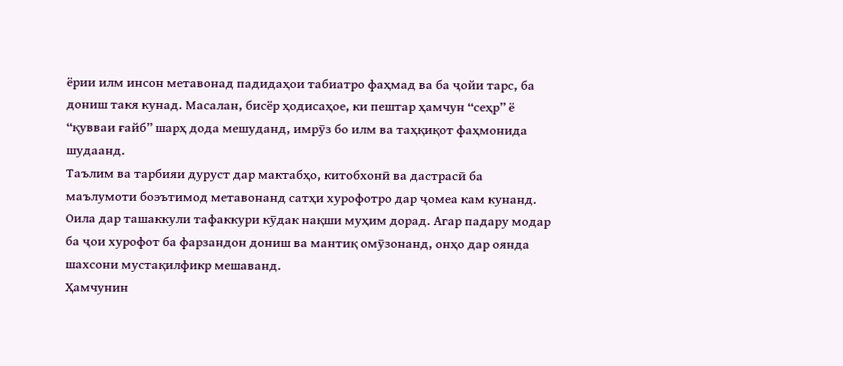ёрии илм инсон метавонад падидаҳои табиатро фаҳмад ва ба ҷойи тарс, ба дониш такя кунад. Масалан, бисёр ҳодисаҳое, ки пештар ҳамчун “сеҳр” ё “қувваи ғайб” шарҳ дода мешуданд, имрӯз бо илм ва таҳқиқот фаҳмонида шудаанд.
Таълим ва тарбияи дуруст дар мактабҳо, китобхонӣ ва дастрасӣ ба маълумоти боэътимод метавонанд сатҳи хурофотро дар ҷомеа кам кунанд.
Оила дар ташаккули тафаккури кӯдак нақши муҳим дорад. Агар падару модар ба ҷои хурофот ба фарзандон дониш ва мантиқ омӯзонанд, онҳо дар оянда шахсони мустақилфикр мешаванд.
Ҳамчунин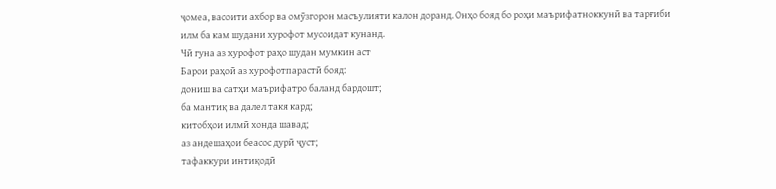ҷомеа, васоити ахбор ва омӯзгорон масъулияти калон доранд. Онҳо бояд бо роҳи маърифатноккунӣ ва тарғиби илм ба кам шудани хурофот мусоидат кунанд.
Чӣ гуна аз хурофот раҳо шудан мумкин аст
Барои раҳоӣ аз хурофотпарастӣ бояд:
дониш ва сатҳи маърифатро баланд бардошт;
ба мантиқ ва далел такя кард;
китобҳои илмӣ хонда шавад;
аз андешаҳои беасос дурӣ ҷуст;
тафаккури интиқодӣ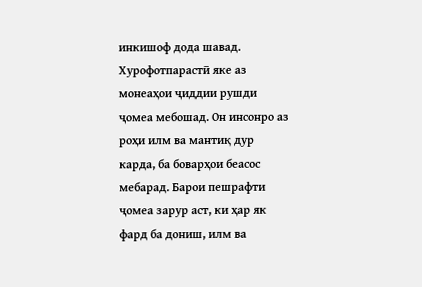инкишоф дода шавад.
Хурофотпарастӣ яке аз монеаҳои ҷиддии рушди ҷомеа мебошад. Он инсонро аз роҳи илм ва мантиқ дур карда, ба боварҳои беасос мебарад. Барои пешрафти ҷомеа зарур аст, ки ҳар як фард ба дониш, илм ва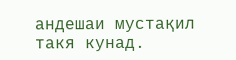андешаи мустақил такя кунад.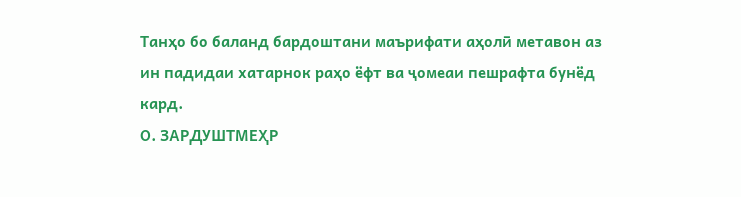Танҳо бо баланд бардоштани маърифати аҳолӣ метавон аз ин падидаи хатарнок раҳо ёфт ва ҷомеаи пешрафта бунёд кард.
О. ЗАРДУШТМЕҲР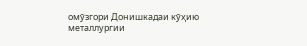омӯзгори Донишкадаи кӯҳию металлургии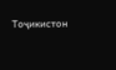Тоҷикистон